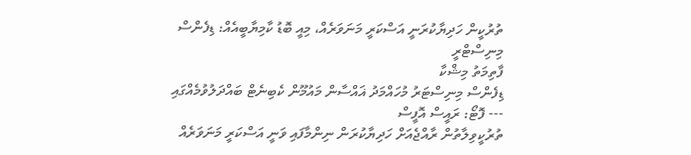ތުރުކީން ހަދިޔާކުރަނީ އަސްކަރީ މަނަވަރެއް، މިއީ ބޮޑު ކާމިޔާބީއެއް: ޑިފެންސް މިނިސްޓްރީ
ފާތިމަތު މިޝްކާ
ޑިފެންސް މިނިސްޓަރު މުހައްމަދު ޣައްސާން މައުމޫން ކެބިނެޓް ބައްދަލުވުމެއްގައި --- ފޮޓޯ: ރައީސް އޮފީސް
ތުރުކީވިލާތުން ރާއްޖެއަށް ހަދިޔާކުރަން ނިންމާފައި ވަނީ އަސްކަރީ މަނަވަރެއް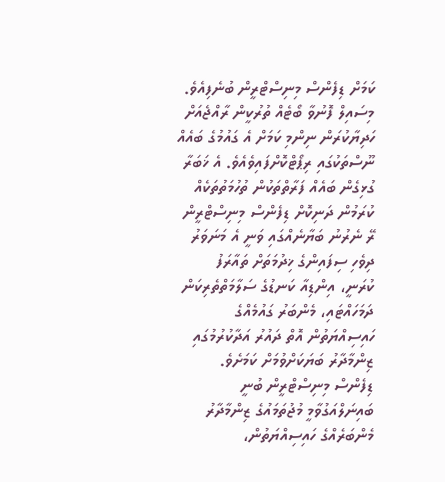ކަމަށް ޑިފެންސް މިނިސްޓްރީން ބުނެފިއެވެ.
މިސައިލް ފޮނުވާ ބޯޓެއް ތުރުކީން ރާއްޖެއަށް ހަދިޔާކުރަން ނިންމި ކަމަށް އެ ގައުމުގެ ބައެއް ނޫސްތަކުގައި ރިޕޯޓްކޮށްފައިވެއެވެ. އެ ޚަބަރާ ގުޅިގެން ބައެއް ފަރާތްތަކުން ތުހުމަތުތަކެއް ކުރަމުން ދަނިކޮށް ޑިފެންސް މިނިސްޓްރީން ރޭ ނެރުނު ބަޔާނެއްގައި ވަނީ އެ މަނަވަރު ދިވެހި ސިފައިންގެ ޚިދުމަތަށް ތައާރަފު ކުރަނީ، އިންޑިއާ ކަނޑުގެ ސަލާމަތްތެރިކަން ދަމަހައްޓައި، މެންބަރު ގައުމެއްގެ ހައިސިއްޔަތުން އޮތް ދައުރު އަދާކުރުމުގައި ޒިންމާދާރު ބަޔަކަށްވުމަށް ކަމަށެވެ.
ޑިފެންސް މިނިސްޓްރީން ބުނީ ބައިނަލްއަގުވާމީ މުޖުތަމައުގެ ޒިންމާދާރު މެންބަރެއްގެ ހައިސިއްޔަތުން،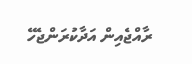ރާއްޖެއިން އަދާކުރަންޖެހޭ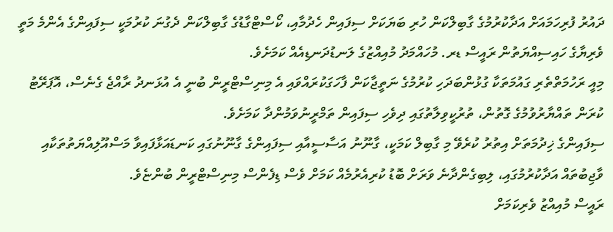ދައުރު ފުރިހަމައަށް އަދާކުރުމުގެ ގާބިލްކަން ހުރި ބަޔަކަށް ސިފައިން ހެދުމާއި، ކޯސްޓްގާޑުގެ ގާބިލްކަން ދެގުނަ ކުރުމަކީ ސިފައިންގެ އެންމެ މަތީ ވެރިޔާގެ ހައިސިއްޔަތުން ރައީސް ޑރ. މުހައްމަދު މުއިއްޒުގެ ލަނޑުދަނޑިއެއް ކަމަށެވެ.
މިއީ ރަހުމަތްތެރި ގައުމަތަކާ ގުޅުންބަދަހި ކުރުމުގެ ނަތީޖާކަން ފާހަގަކުރައްވައި އެ މިނިސްޓްރީން ބުނީ އެ އުޅަނދު ރާއްޖެ ގެނެސް، އޮޕަރޭޓު ކުރަން ތައްޔާރުވުމުގެ ގޮތުން، ތުރުކީވިލާތުގައި ދިވެހި ސިފައިން ތަމްރީނުވަމުންދާ ކަމަށެވެ.
ސިފައިންގެ ޚިދުމަތަށް އިތުރު ކުރެވޭ މި ގާބިލް ކަމަކީ، ގާނޫނު އަސާސީއާއި ސިފައިންގެ ގާނޫނުގައި ކަނޑައަޅާފައިވާ މަސްއޫލިއްޔަތުތަކާއި ވާޖިބުތައް އަދާކުރުމުގައި، ލިބިގެންދާނެ ވަރަށް ބޮޑު ކުރިއެރުމެއް ކަމަށް ވެސް ޑިފެންސް މިނިސްޓްރީން ބުންޏެވެ.
ރައީސް މުއިއްޒު ވެރިކަމަށް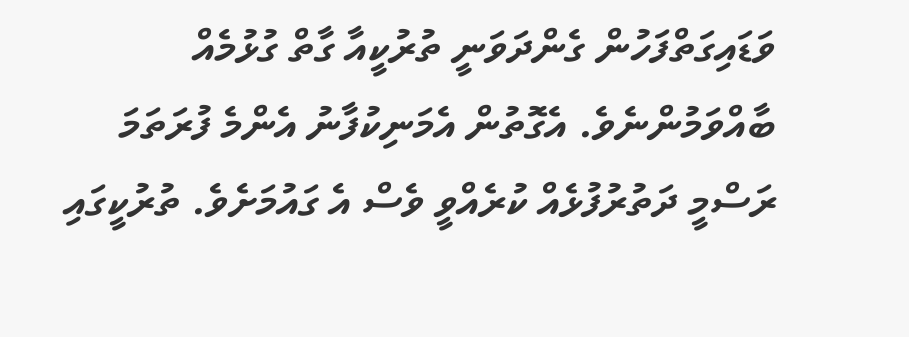ވަޑައިގަތްފަހުން ގެންދަވަނީ ތުރުކީއާ ގާތް ގުޅުމެއް ބާއްވަމުންނެވެ. އެގޮތުން އެމަނިކުފާނު އެންމެ ފުރަތަމަ ރަސްމީ ދަތުރުފުޅެއް ކުރެއްވީ ވެސް އެ ގައުމަށެވެ. ތުރުކީގައި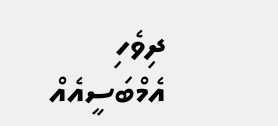ދިވެހި އެމްބަސީއެއް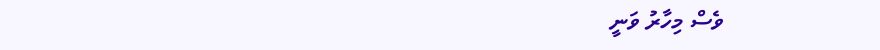ވެސް މިހާރު ވަނީ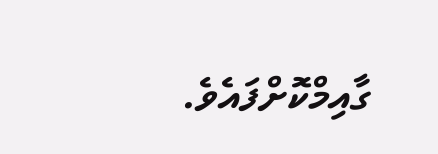ގާއިމްކޮށްފައެވެ.